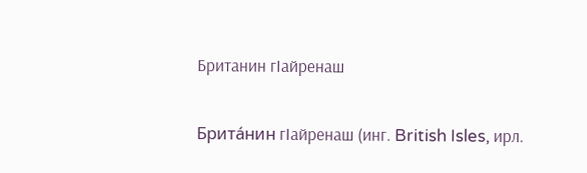Британин гӀайренаш

Брита́нин гӀайренаш (инг. British Isles, ирл.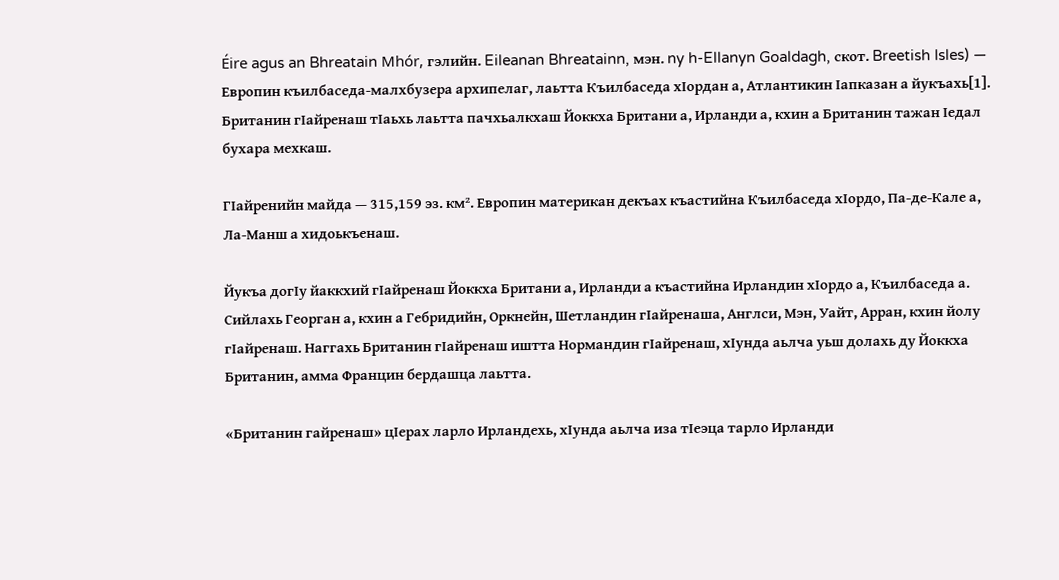Éire agus an Bhreatain Mhór, гэлийн. Eileanan Bhreatainn, мэн. ny h-Ellanyn Goaldagh, скот. Breetish Isles) — Европин къилбаседа-малхбузера архипелаг, лаьтта Къилбаседа хӀордан а, Атлантикин Ӏапказан а йукъахь[1]. Британин гӀайренаш тӀаьхь лаьтта пачхьалкхаш Йоккха Британи а, Ирланди а, кхин а Британин тажан Ӏедал бухара мехкаш.

ГӀайренийн майда — 315,159 эз. км². Европин материкан декъах къастийна Къилбаседа хӀордо, Па-де-Кале а, Ла-Манш а хидоькъенаш.

Йукъа догӀу йаккхий гӀайренаш Йоккха Британи а, Ирланди а къастийна Ирландин хӀордо а, Къилбаседа а. Сийлахь Георган а, кхин а Гебридийн, Оркнейн, Шетландин гӀайренаша, Англси, Мэн, Уайт, Арран, кхин йолу гӀайренаш. Наггахь Британин гӀайренаш иштта Нормандин гӀайренаш, хӀунда аьлча уьш долахь ду Йоккха Британин, амма Францин бердашца лаьтта.

«Британин гайренаш» цӀерах ларло Ирландехь, хӀунда аьлча иза тӀеэца тарло Ирланди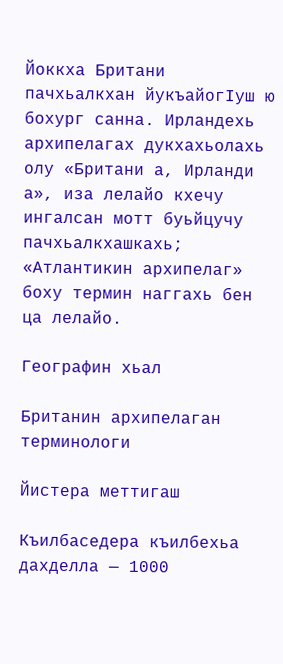Йоккха Британи пачхьалкхан йукъайогӀуш ю бохург санна. Ирландехь архипелагах дукхахьолахь олу «Британи а, Ирланди а», иза лелайо кхечу ингалсан мотт буьйцучу пачхьалкхашкахь; «Атлантикин архипелаг» боху термин наггахь бен ца лелайо.

Географин хьал

Британин архипелаган терминологи

Йистера меттигаш

Къилбаседера къилбехьа дахделла — 1000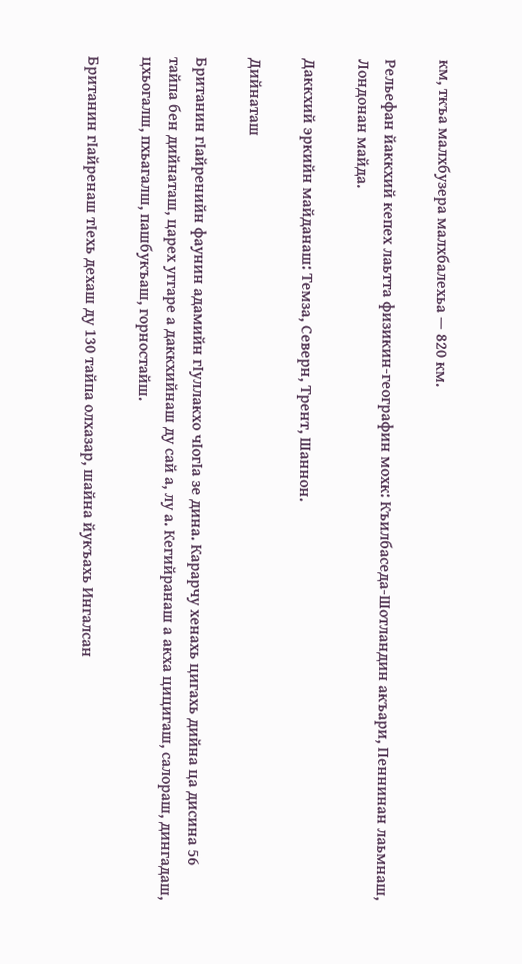км, ткъа малхбузера малхбалехьа — 820 км.

Рельефан йаккхий кепех лаьтта физикин-географин мохк: Къилбаседа-Шотландин акъари, Пеннинан лаьмнаш, Лондонан майда.

Даккхий эркийн майданаш: Темза, Северн, Трент, Шаннон.

Дийнаташ

Британин гӀайренийн фаунин адамийн гӀуллакхо чӀогӀа зе дина. Карарчу хенахь цигахь дийна ца дисина 56 тайпа бен дийнаташ, царех уггаре а даккхийнаш ду сай а, лу а. Кегийранаш а акха цицигаш, салораш, дингадаш, цхьогалш, пхьагалш, пашбукъаш, горностайш.

Британин гӀайренаш тӀехь дехаш ду 130 тайпа олхазар, шайна йукъахь Ингалсан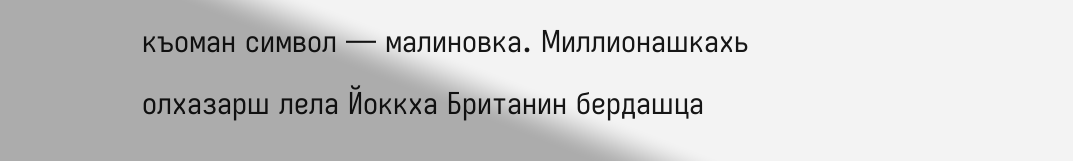къоман символ — малиновка. Миллионашкахь олхазарш лела Йоккха Британин бердашца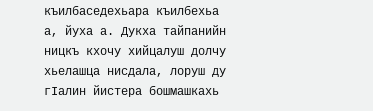къилбаседехьара къилбехьа а, йуха а. Дукха тайпанийн ницкъ кхочу хийцалуш долчу хьелашца нисдала, лоруш ду гӀалин йистера бошмашкахь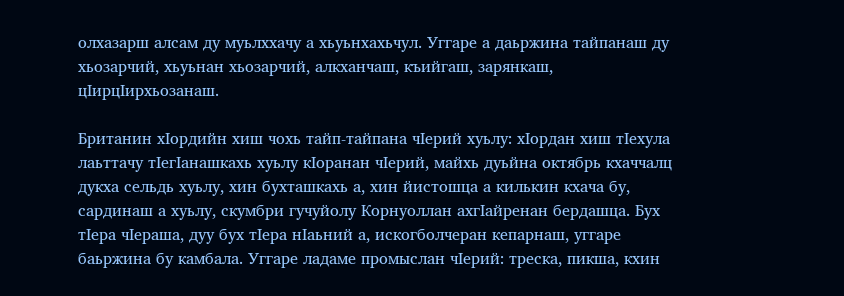олхазарш алсам ду муьлххачу а хьуьнхахьчул. Уггаре а даьржина тайпанаш ду хьозарчий, хьуьнан хьозарчий, алкханчаш, къийгаш, зарянкаш, цӀирцӀирхьозанаш.

Британин хӀордийн хиш чохь тайп-тайпана чӀерий хуьлу: хӀордан хиш тӀехула лаьттачу тӀегӀанашкахь хуьлу кӀоранан чӀерий, майхь дуьйна октябрь кхаччалц дукха сельдь хуьлу, хин бухташкахь а, хин йистошца а килькин кхача бу, сардинаш а хуьлу, скумбри гучуйолу Корнуоллан ахгӀайренан бердашца. Бух тӀера чӀераша, дуу бух тӀера нӀаьний а, искогболчеран кепарнаш, уггаре баьржина бу камбала. Уггаре ладаме промыслан чӀерий: треска, пикша, кхин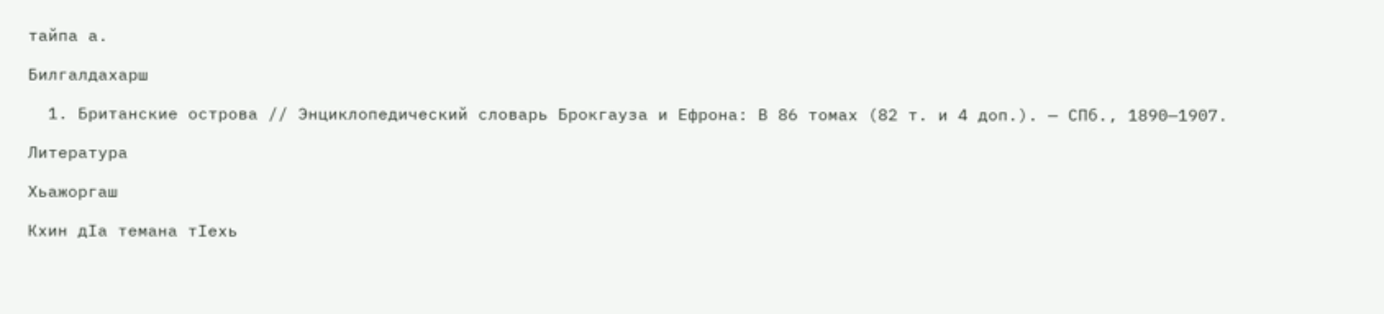тайпа а.

Билгалдахарш

  1. Британские острова // Энциклопедический словарь Брокгауза и Ефрона: В 86 томах (82 т. и 4 доп.). — СПб., 1890—1907.

Литература

Хьажоргаш

Кхин дӀа темана тӀехь